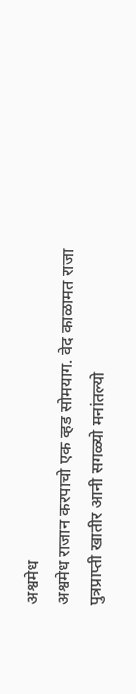अश्वमेध
अश्वमेध राजान करपाचो एक व्हड सोमयाग. वेद काळामत राजा पुत्रप्राप्ती खातीर आनी सगळ्यो मनांतल्यो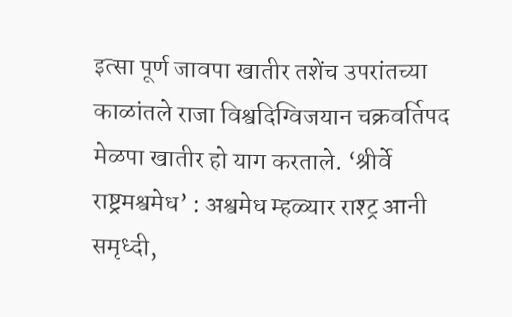इत्सा पूर्ण जावपा खातीर तशेंच उपरांतच्या काळांतले राजा विश्वदिग्विजयान चक्रवर्तिपद मेळपा खातीर हो याग करताले. ‘श्रीर्वे राष्ट्रमश्वमेध’ : अश्वमेध म्हळ्यार राश्ट्र आनी समृध्दी,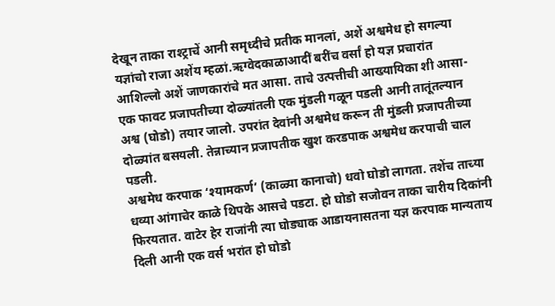देखून ताका राश्ट्राचें आनी समृध्दीचे प्रतीक मानलां, अशें अश्वमेध हो सगल्या यज्ञांचो राजा अशेंय म्हळां.ऋग्वेदकाळाआदीं बरींच वर्सां हो यज्ञ प्रचारांत आशिल्लो अशें जाणकारांचे मत आसा. ताचे उत्पत्तीची आख्यायिका शी आसा- एक फावट प्रजापतीच्या दोळ्यांतली एक मुंडली गळून पडली आनी तातूंतल्यान अश्व (घोडो) तयार जालो. उपरांत देवांनी अश्वमेध करून ती मुंडली प्रजापतीच्या दोळ्यांत बसयली. तेन्नाच्यान प्रजापतीक खुश करडपाक अश्वमेध करपाची चाल पडली.
अश्वमेध करपाक ‘श्यामकर्ण’ (काळ्या कानाचो) धवो घोडो लागता. तशेंच ताच्या धव्या आंगाचेर काळे थिपके आसचे पडटा. हो घोडो सजोवन ताका चारीय दिकांनी फिरयतात. वाटेर हेर राजांनी त्या घोड्याक आडायनासतना यज्ञ करपाक मान्यताय दिली आनी एक वर्स भरांत हो घोडो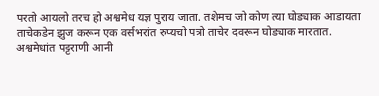परतो आयलो तरच हो अश्वमेध यज्ञ पुराय जाता. तशेमच जो कोण त्या घोड्याक आडायता ताचेकडेन झुज करून एक वर्सभरांत रुप्यचो पत्रो ताचेर दवरून घोड्याक मारतात. अश्वमेधांत पट्टराणी आनी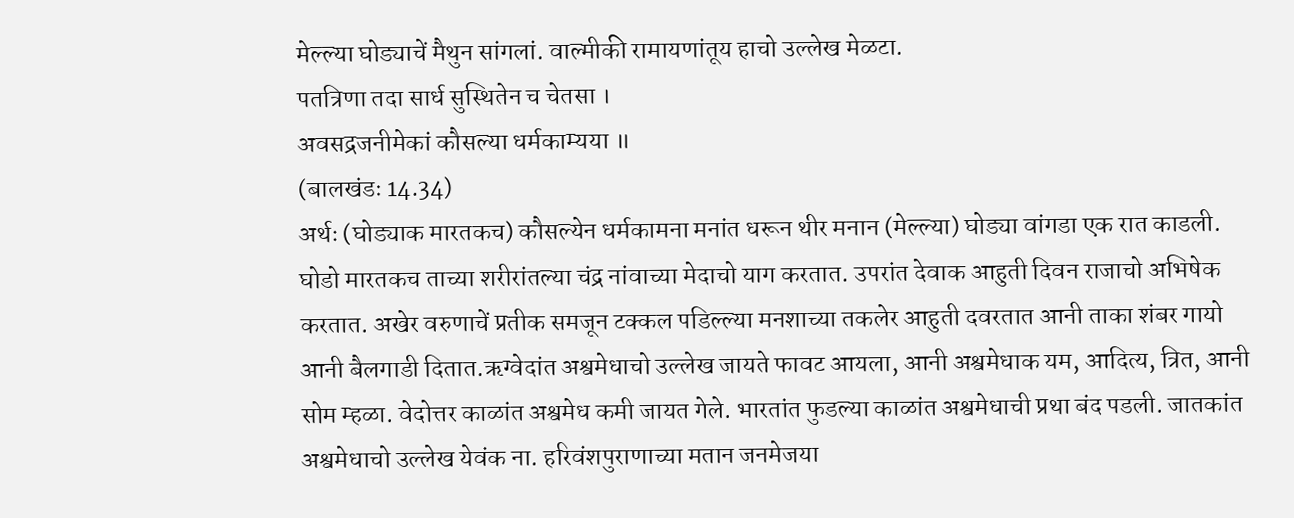मेल्ल्या घोड्याचें मैथुन सांगलां. वाल्मीकी रामायणांतूय हाचो उल्लेख मेळटा.
पतत्रिणा तदा सार्ध सुस्थितेन च चेतसा ।
अवसद्रजनीमेकां कौसल्या धर्मकाम्यया ॥
(बालखंडः 14.34)
अर्थः (घोड्याक मारतकच) कौसल्येन धर्मकामना मनांत धरून थीर मनान (मेल्ल्या) घोड्या वांगडा एक रात काडली.
घोडो मारतकच ताच्या शरीरांतल्या चंद्र नांवाच्या मेदाचो याग करतात. उपरांत देवाक आहुती दिवन राजाचो अभिषेक करतात. अखेर वरुणाचें प्रतीक समजून टक्कल पडिल्ल्या मनशाच्या तकलेर आहुती दवरतात आनी ताका शंबर गायो आनी बैलगाडी दितात.ऋग्वेदांत अश्वमेधाचो उल्लेख जायते फावट आयला, आनी अश्वमेधाक यम, आदित्य, त्रित, आनी सोम म्हळा. वेदोत्तर काळांत अश्वमेध कमी जायत गेले. भारतांत फुडल्या काळांत अश्वमेधाची प्रथा बंद पडली. जातकांत अश्वमेधाचो उल्लेख येवंक ना. हरिवंशपुराणाच्या मतान जनमेजया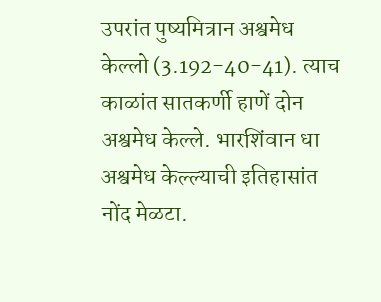उपरांत पुष्यमित्रान अश्वमेध केल्लो (3.192-40-41). त्याच काळांत सातकर्णी हाणें दोन अश्वमेध केल्ले. भारशिंवान धा अश्वमेध केल्ल्याची इतिहासांत नोंद मेळटा.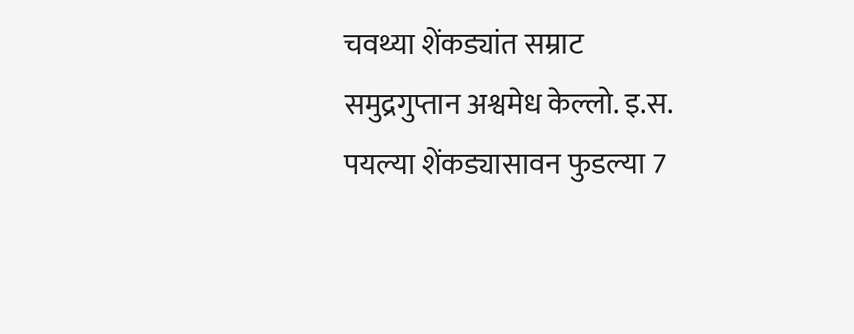चवथ्या शेंकड्यांत सम्राट समुद्रगुप्तान अश्वमेध केल्लो. इ.स. पयल्या शेंकड्यासावन फुडल्या 7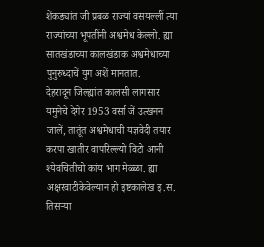शेंकड्यांत जी प्रबळ राज्यां वसयल्लीं त्या राज्यांच्या भूपतींनी अश्वमेध केल्लो. ह्या सातखंडाच्या कालखंडाक अश्वमेधाच्या पुनुरुध्दाचें युग अशें मानतात.
देहरादून जिल्ह्यांत कालसी लागसार यमुनेचे देगेर 1953 वर्सा जें उत्खनन जालें, तातूंत अश्वमेधाची यज्ञवेदी तयार करपा खातीर वापरिल्ल्यो विटो आनी श्येवचितीचो कांय भाग मेळ्ळा. ह्या अक्षरवाटीकेवेल्यान हो इष्टकालेख इ.स. तिसऱ्या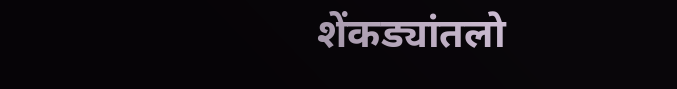शेंकड्यांतलो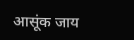आसूंक जाय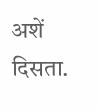अशें दिसता.